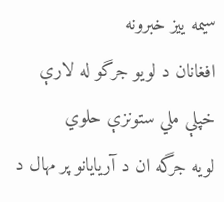سیمه ییز خبرونه
افغانان د لويو جرگو له لارې خپلې ملي ستونزې حلوي
لويه جرگه ان د آريايانو پر مهال د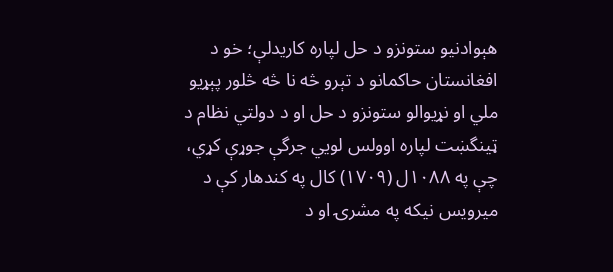هېوادنيو ستونزو د حل لپاره كاريدلې؛ خو د افغانستان حاكمانو د تېرو څه نا څه څلور پېړيو ملي او نړيوالو ستونزو د حل او د دولتي نظام د ټينگښت لپاره اوولس لويي جرگې جوړې كړي، چې په ۱۰۸۸ل (۱۷۰۹) كال په كندهار كې د ميرويس نيكه په مشرۍ او د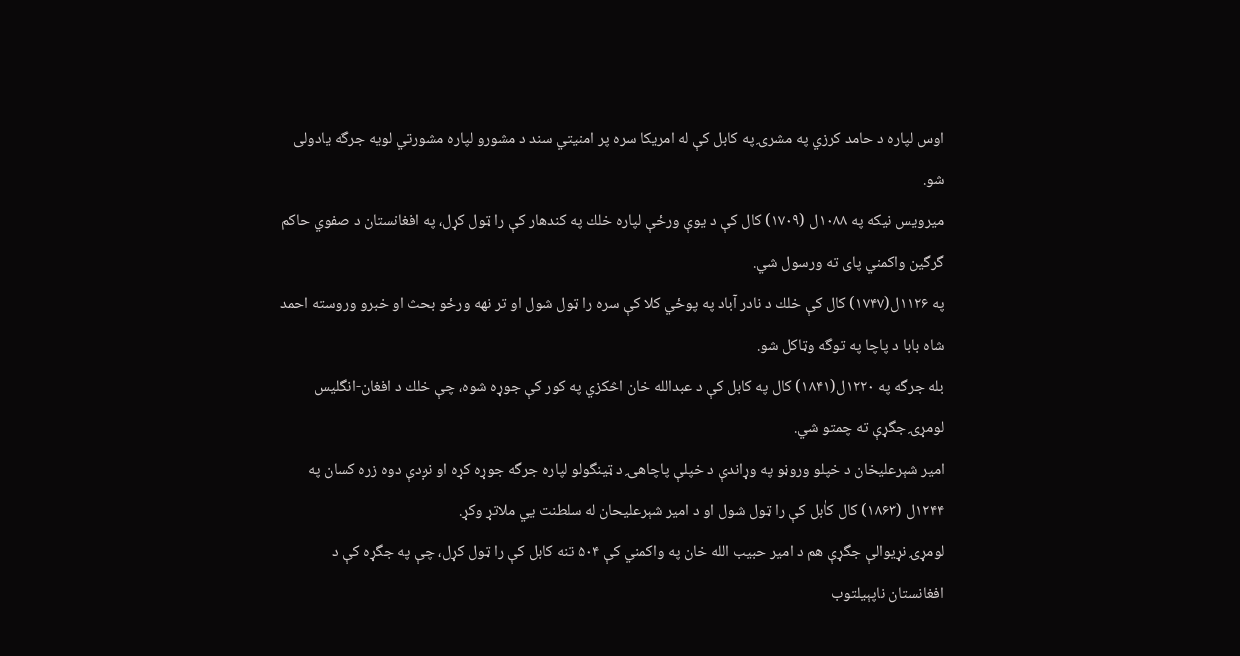اوس لپاره د حامد كرزي په مشرۍ په كابل كې له امريكا سره پر امنيتي سند د مشورو لپاره مشورتي لويه جرگه يادولى شو.
ميرويس نيكه په ۱۰۸۸ل (۱۷۰۹) كال كې د يوې ورځې لپاره خلك په كندهار كې را ټول كړل، په افغانستان د صفوي حاكم گرگين واكمني پاى ته ورسول شي.
په ۱۱۲۶ل(۱۷۴۷) كال كې خلك د نادر آباد په پوځي كلا كې سره را ټول شول او تر نهه ورځو بحث او خبرو وروسته احمد شاه بابا د پاچا په توگه وټاكل شو.
بله جرگه په ۱۲۲۰ل(۱۸۴۱) كال په كابل كې د عبدالله خان اڅكزي په كور كې جوړه شوه، چې خلك د افغان-انگليس لومړۍ جگړې ته چمتو شي.
امير شېرعليخان د خپلو وروڼو په وړاندې د خپلې پاچاهۍ د ټينگولو لپاره جرگه جوړه كړه او نږدې دوه زره كسان په ۱۲۴۴ل (۱۸۶۳) كال كاٰبل كې را ټول شول او د امير شېرعليحان له سلطنت يي ملاتړ وكړ.
لومړۍ نړيوالې جگړې هم د امير حبيب الله خان په واكمني كې ۵۰۴ تنه كابل كې را ټول كړل، چې په جگړه كې د افغانستان ناپېيلتوب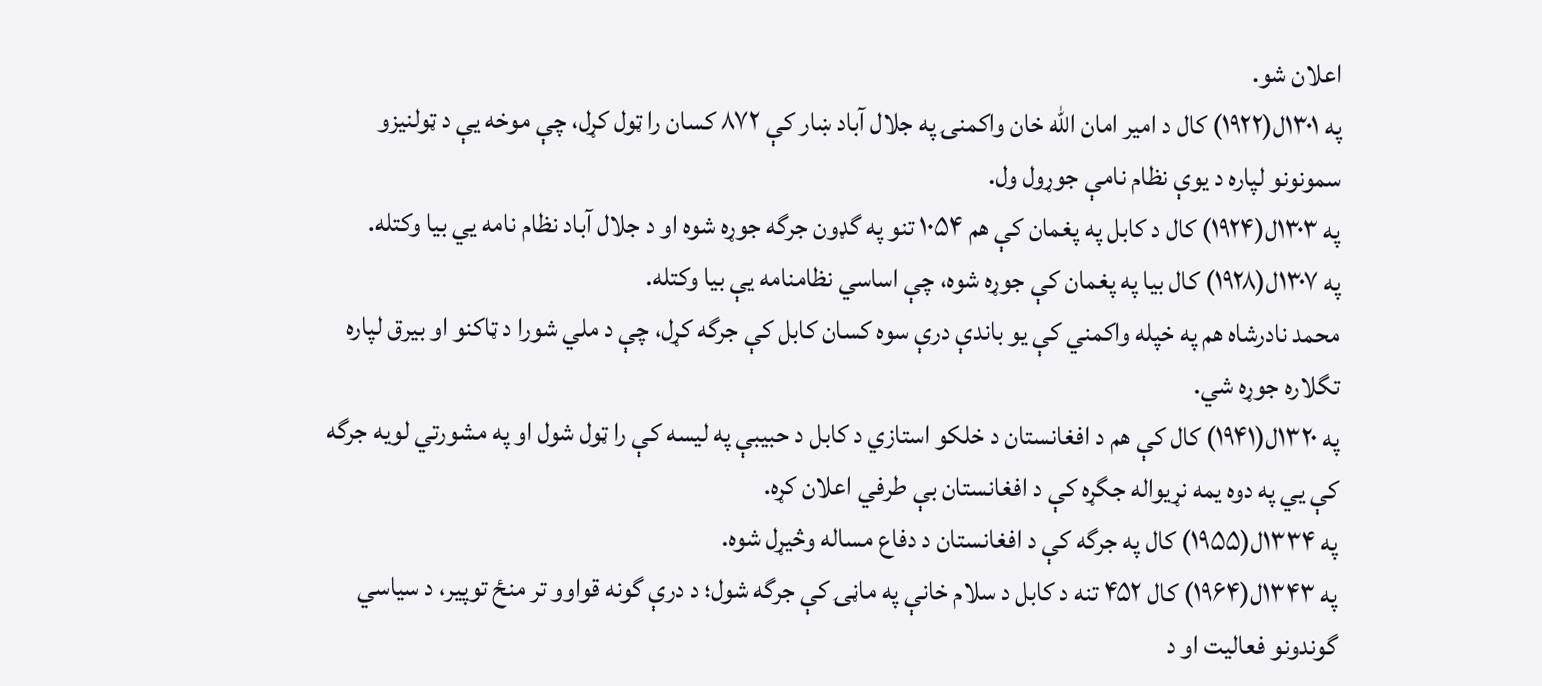اعلان شو.
په ۱۳۰۱ل(۱۹۲۲) كال د امير امان الله خان واكمنۍ په جلال آباد ښار كې ۸۷۲ كسان را ټول كړل، چې موخه يې د ټولنيزو سمونونو لپاره د يوې نظام نامې جوړول ول.
په ۱۳۰۳ل(۱۹۲۴) كال د كابل په پغمان كې هم ۱۰۵۴ تنو په گډون جرگه جوړه شوه او د جلال آباد نظام نامه يي بيا وكتله.
په ۱۳۰۷ل(۱۹۲۸) كال بيا په پغمان كې جوړه شوه، چې اساسي نظامنامه يې بيا وكتله.
محمد نادرشاه هم په خپله واكمني كې يو باندې درې سوه كسان كابل كې جرگه كړل، چې د ملي شورا د ټاكنو او بيرق لپاره تگلاره جوړه شي.
په ۱۳۲۰ل(۱۹۴۱) كال كې هم د افغانستان د خلكو استازي د كابل د حبيبې په ليسه كې را ټول شول او په مشورتي لويه جرگه كې يي په دوه يمه نړيواله جگړه كې د افغانستان بې طرفي اعلان كړه.
په ۱۳۳۴ل(۱۹۵۵) كال په جرگه كې د افغانستان د دفاع مساله وڅيړل شوه.
په ۱۳۴۳ل(۱۹۶۴) كال ۴۵۲ تنه د كابل د سلام خانې په ماڼۍ كې جرگه شول؛ د درې گونه قواوو تر منځ توپير، د سياسي گوندونو فعاليت او د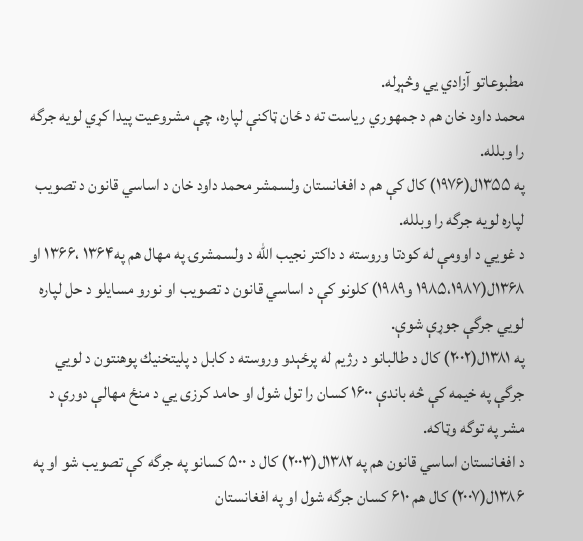مطبوعاتو آزادي يي وڅېړله.
محمد داود خان هم د جمهوري رياست ته د ځان ټاكنې لپاره، چې مشروعيت پيدا كړي لويه جرگه را وبلله.
په ۱۳۵۵ل(۱۹۷۶) كال كې هم د افغانستان ولسمشر محمد داود خان د اساسي قانون د تصويب لپاره لويه جرگه را وبلله.
د غويي د اوومې له كودتا وروسته د داكتر نجيب الله د ولسمشرۍ په مهال هم په۱۳۶۴ ،۱۳۶۶ او ۱۳۶۸ل(۱۹۸۵،۱۹۸۷ و۱۹۸۹) كلونو كې د اساسي قانون د تصويب او نورو مسايلو د حل لپاره لويي جرگې جوړې شوې.
په ۱۳۸۱ل(۲۰۰۲) كال د طالبانو د رژيم له پرځېدو وروسته د كابل د پليتخنيك پوهنتون د لويي جرگې په خيمه كې څه باندې ۱۶۰۰ كسان را تول شول او حامد كرزى يي د منځ مهالې دورې د مشر په توگه وټاكه.
د افغانستان اساسي قانون هم په ۱۳۸۲ل(۲۰۰۳) كال د ۵۰۰ كسانو په جرگه كې تصويب شو او په ۱۳۸۶ل(۲۰۰۷) كال هم ۶۱۰ كسان جرگه شول او په افغانستان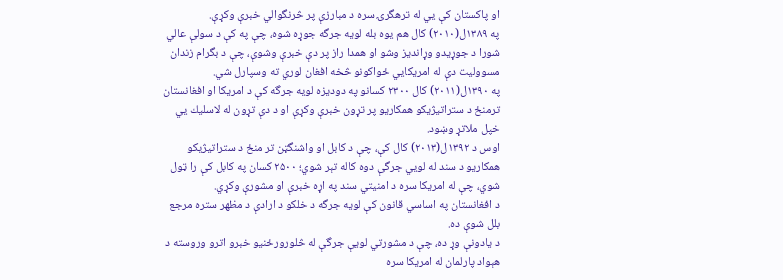او پاكستان كې يي له ترهگرۍ سره د مبارزې پر څرنگوالي خبرې وكړې.
په ۱۳۸۹ل(۲۰۱۰) كال هم يوه بله لويه جرگه جوړه شوه، چې په كې د سولې عالي شورا د جوړيدو وړانديز وشو او همدا راز پر دې خبرې وشوې، چې د بگرام زندان مسووليت دې له امريكايي ځواكونو څخه افغان لوري ته وسپارل شي.
په ۱۳۹۰ل(۲۰۱۱) كال ۲۳۰۰ كسانو په دوديزه لويه جرگه كې د امريكا او افغانستان ترمنځ د ستراتيژيكو همكاريو پر تړون خبرې وكړې او د دې تړون له لاسليك يي خپل ملاتړ وښود.
اوس د ۱۳۹۲ل(۲۰۱۳) كال كې، چې د كابل او واشنگټن تر منځ د ستراتيژيكو همكاريو د سند له لويي جرگې دوه كاله تېر شوي؛ ۲۵۰۰ كسان په كابل كې را ټول شوي، چې له امريكا سره د امنيتي سند په اړه خبرې او مشورې وكړي.
د افغانستان په اساسي قانون كې لويه جرگه د خلكو د ارادې د مظهر ستره مرجع بلل شوې ده.
د يادونې وړ ده، چې د مشورتي لويې جرگې له څلورورځنيو خبرو اترو وروسته د هېواد پارلمان له امريكا سره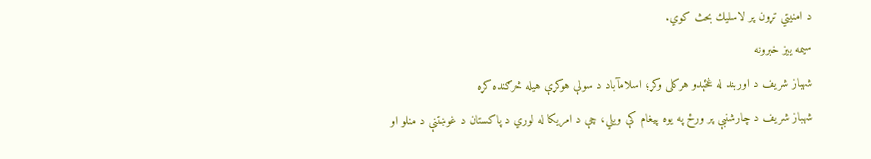د امنيتي تړون پر لاسليك بحث كوي.
سیمه ییز خبرونه
شهباز شریف د اوربند له غځېدو هرکلی وکړ؛ اسلامآباد د سولې هوکړې هیله څرګنده کړه
شهباز شریف د چارشنبې پر ورځ په یوه پیغام کې ویلي، چې د امریکا له لوري د پاکستان د غوښتنې د منلو او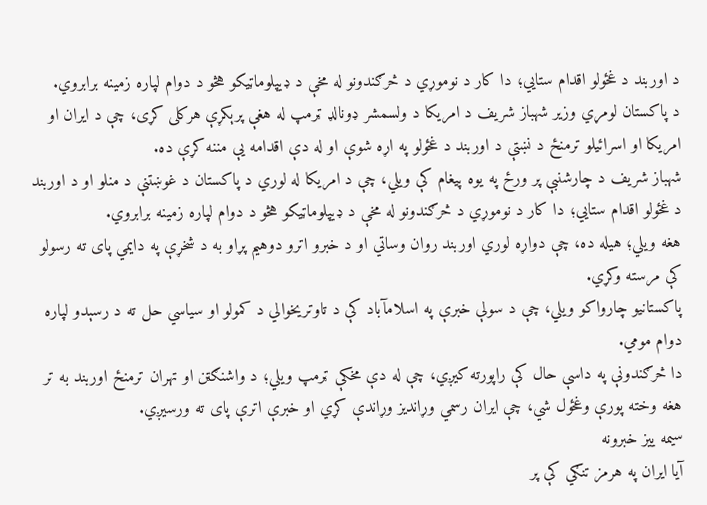د اوربند د غځولو اقدام ستایي؛ دا کار د نوموړي د څرګندونو له مخې د ډیپلوماټیکو هڅو د دوام لپاره زمینه برابروي.
د پاکستان لومړي وزیر شهباز شریف د امریکا د ولسمشر ډونالډ ټرمپ له هغې پرېکړې هرکلی کړی، چې د ایران او امریکا او اسرائیلو ترمنځ د نښتې د اوربند د غځولو په اړه شوې او له دې اقدامه یې مننه کړې ده.
شهباز شریف د چارشنبې پر ورځ په یوه پیغام کې ویلي، چې د امریکا له لوري د پاکستان د غوښتنې د منلو او د اوربند د غځولو اقدام ستایي؛ دا کار د نوموړي د څرګندونو له مخې د ډیپلوماټیکو هڅو د دوام لپاره زمینه برابروي.
هغه ویلي؛ هیله ده، چې دواړه لوري اوربند روان وساتي او د خبرو اترو دوهیم پړاو به د شخړې په دایمي پای ته رسولو کې مرسته وکړي.
پاکستانيو چارواکو ويلي، چې د سولې خبرې په اسلامآباد کې د تاوتریخوالي د کمولو او سیاسي حل ته د رسېدو لپاره دوام مومي.
دا څرګندونې په داسې حال کې راپورته کیږي، چې له دې مخکې ټرمپ ویلي؛ د واشنګټن او تهران ترمنځ اوربند به تر هغه وخته پورې وغځول شي، چې ایران رسمي وړاندیز وړاندې کړي او خبرې اترې پای ته ورسیږي.
سیمه ییز خبرونه
آیا ایران په هرمز تنګي کې پر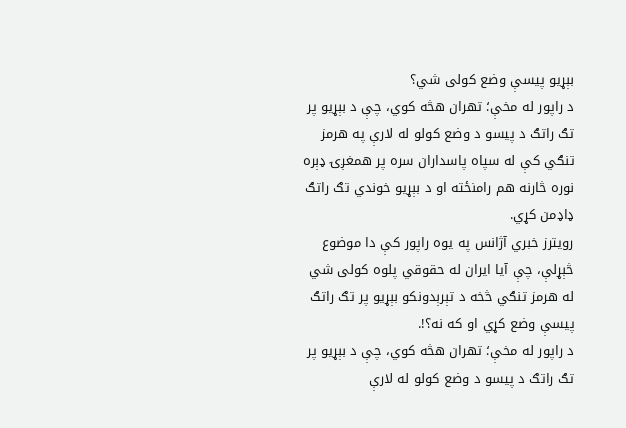بېړیو پیسې وضع کولی شي؟
د راپور له مخې؛ تهران هڅه کوي، چې د بېړیو پر تګ راتګ د پیسو د وضع کولو له لارې په هرمز تنګي کې له سپاه پاسداران سره پر همغږۍ ډېره نوره څارنه هم رامنځته او د بېړیو خوندي تګ راتګ ډاډمن کړي.
رویترز خبري آژانس په یوه راپور کې دا موضوع څېړلې، چې آیا ایران له حقوقي پلوه کولی شي له هرمز تنګي څخه د تېرېدونکو بېړیو پر تګ راتګ پیسې وضع کړي او که نه؟!.
د راپور له مخې؛ تهران هڅه کوي، چې د بېړیو پر تګ راتګ د پیسو د وضع کولو له لارې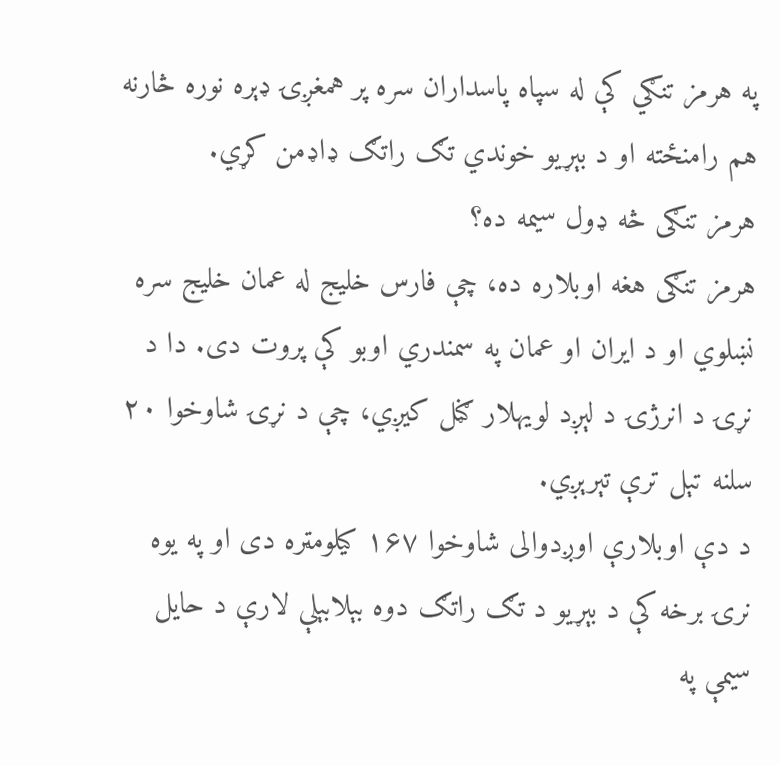په هرمز تنګي کې له سپاه پاسداران سره پر همغږۍ ډېره نوره څارنه هم رامنځته او د بېړیو خوندي تګ راتګ ډاډمن کړي.
هرمز تنګی څه ډول سیمه ده؟
هرمز تنګی هغه اوبلاره ده، چې فارس خلیج له عمان خلیج سره نښلوي او د ایران او عمان په سمندري اوبو کې پروت دی. دا د نړۍ د انرژۍ د لېږد لویهلار ګڼل کیږي، چې د نړۍ شاوخوا ۲۰ سلنه تېل ترې تېرېږي.
د دې اوبلارې اوږدوالی شاوخوا ۱۶۷ کیلومټره دی او په یوه نرۍ برخه کې د بېړیو د تګ راتګ دوه بېلابېلې لارې د حایل سیمې په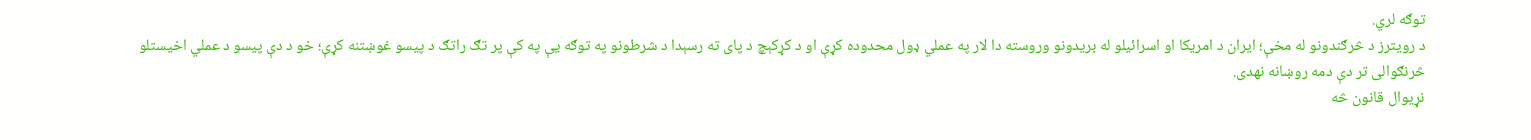توګه لري.
د رویترز د څرګندونو له مخې؛ ایران د امریکا او اسرائیلو له بریدونو وروسته دا لار په عملي ډول محدوده کړې او د کړکېچ د پای ته رسېدا د شرطونو په توګه یې په کې پر تګ راتګ د پیسو غوښتنه کړې؛ خو د دې پیسو د عملي اخیستلو څرنګوالی تر دې دمه روښانه نهدی.
نړیوال قانون څه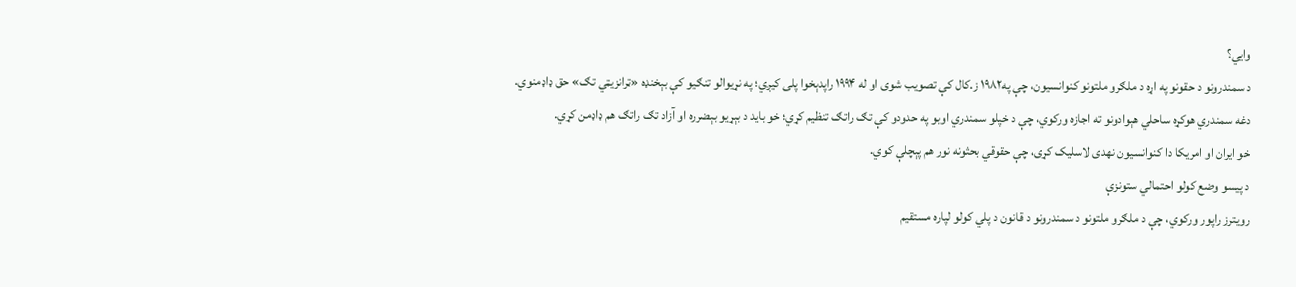وايي؟
د سمندرونو د حقونو په اړه د ملګرو ملتونو کنوانسیون، چې په۱۹۸۲ ز.کال کې تصویب شوی او له ۱۹۹۴ راپدېخوا پلی کیږي؛ په نړیوالو تنګیو کې بېخنډه «ټرانزیټي تګ» حق ډاډمنوي.
دغه سمندري هوکړه ساحلي هېوادونو ته اجازه ورکوي، چې د خپلو سمندري اوبو په حدودو کې تګ راتګ تنظیم کړي؛ خو باید د بېړیو بېضرره او آزاد تګ راتګ هم ډاډمن کړي.
خو ایران او امریکا دا کنوانسیون نهدی لاسلیک کړی، چې حقوقي بحثونه نور هم پېچلې کوي.
د پیسو وضع کولو احتمالي ستونزې
رویترز راپور ورکوي، چې د ملګرو ملتونو د سمندرونو د قانون د پلي کولو لپاره مستقیم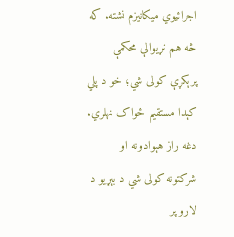اجرائیوي میکانیزم نشته. که څه هم نړیوالې محکمې پرېکړې کولی شي؛ خو د پلي کېدا مستقیم ځواک نهلري.
دغه راز هېوادونه او شرکتونه کولی شي د بېړیو د لارو پر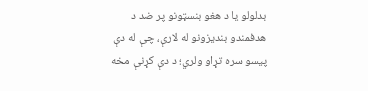بدلولو یا د هغو بنسټونو پر ضد د هدفمندو بندیزونو له لارې، چې له دې پیسو سره تړاو ولري؛ د دې کړنې مخه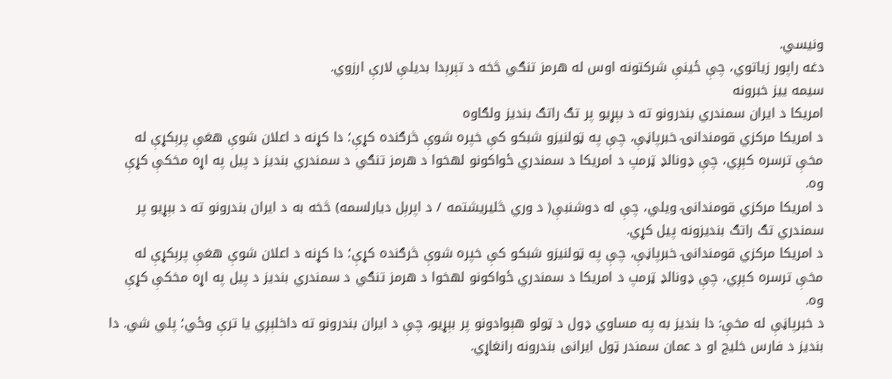ونیسي.
دغه راپور زیاتوي، چې ځینې شرکتونه اوس له هرمز تنګي څخه د تېرېدا بدیلې لارې ارزوي.
سیمه ییز خبرونه
امریکا د ایران سمندري بندرونو ته د بېړیو پر تګ راتګ بندیز ولګاوه
د امریکا مرکزي قومندانۍ خبرپاڼې، چې په ټولنیزو شبکو کې خپره شوې څرګنده کړې؛ دا کړنه د اعلان شوې هغې پرېکړې له مخې ترسره کېږي، چې ډونالډ ټرمپ د امریکا د سمندري ځواکونو لهخوا د هرمز تنګي د سمندري بندیز د پیل په اړه مخکې کړې وه.
د امریکا مرکزي قومندانۍ ویلي، چې له دوشنبې( د وري څلیریشتمه / د اپرېل دیارلسمه) څخه به د ایران بندرونو ته د بېړیو پر سمندري تګ راتګ بندیزونه پیل کړي.
د امریکا مرکزي قومندانۍ خبرپاڼې، چې په ټولنیزو شبکو کې خپره شوې څرګنده کړې؛ دا کړنه د اعلان شوې هغې پرېکړې له مخې ترسره کېږي، چې ډونالډ ټرمپ د امریکا د سمندري ځواکونو لهخوا د هرمز تنګي د سمندري بندیز د پیل په اړه مخکې کړې وه.
د خبرپاڼې له مخې: دا بندیز به په مساوي ډول د ټولو هېوادونو پر بېړیو، چې د ایران بندرونو ته داخلېږي یا ترې وځي؛ پلي شي. دا بندیز د فارس خلیج او د عمان سمندر ټول ایرانی بندرونه رانغاړي.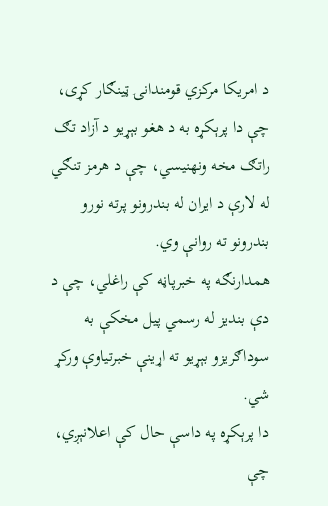د امریکا مرکزي قومندانۍ ټینګار کړی، چې دا پرېکړه به د هغو بېړیو د آزاد تګ راتګ مخه ونهنیسي، چې د هرمز تنګي له لارې د ایران له بندرونو پرته نورو بندرونو ته روانې وي.
همدارنګه په خبرپاڼه کې راغلي، چې د دې بندیز له رسمي پیل مخکې به سوداګریزو بېړیو ته اړینې خبرتیاوې ورکړ شي.
دا پرېکړه په داسې حال کې اعلانېږي، چې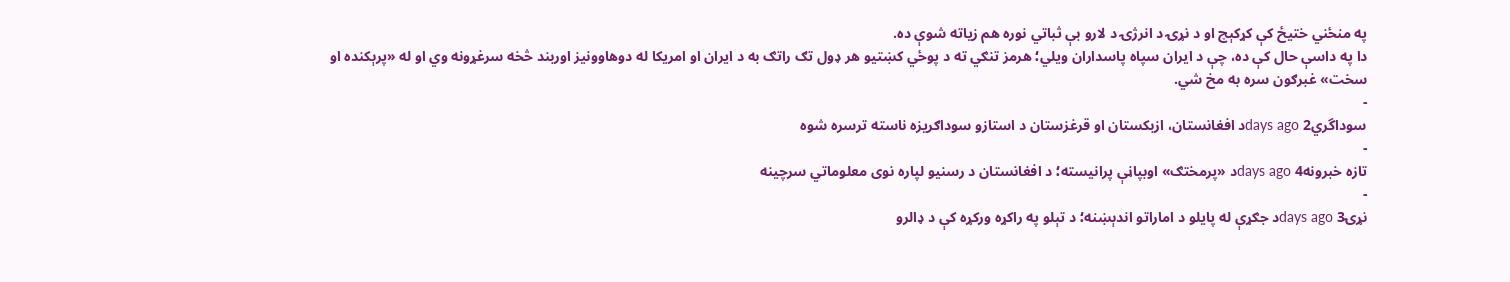په منځني ختیځ کې کړکېچ او د نړۍ د انرژۍ د لارو بې ثباتي نوره هم زیاته شوې ده.
دا په داسې حال کې ده، چې د ایران سپاه پاسداران ویلي؛ هرمز تنګي ته د پوځي کښتیو هر ډول تګ راتګ به د ایران او امریکا له دوهاوونیز اوربند څخه سرغړونه وي او له «پرېکنده او سخت» غبرګون سره به مخ شي.
-
سوداگري2 days agoد افغانستان، ازبکستان او قرغزستان د استازو سوداګریزه ناسته ترسره شوه
-
تازه خبرونه4 days agoد «پرمختګ» اوبپاڼې پرانیسته؛ د افغانستان د رسنیو لپاره نوی معلوماتي سرچینه
-
نړۍ3 days agoد جګړې له پایلو د اماراتو اندېښنه؛ د تېلو په راکړه ورکړه کې د ډالرو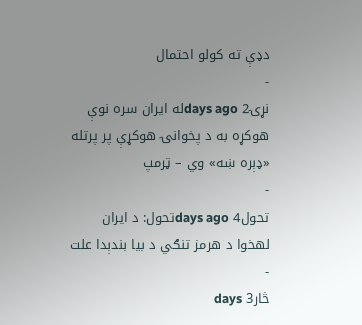دډې ته کولو احتمال
-
نړۍ2 days agoله ایران سره نوې هوکړه به د پخوانۍ هوکړې پر پرتله «ډېره ښه» وي – ټرمپ
-
تحول4 days agoتحول: د ایران لهخوا د هرمز تنګي د بیا بندېدا علت
-
څار3 days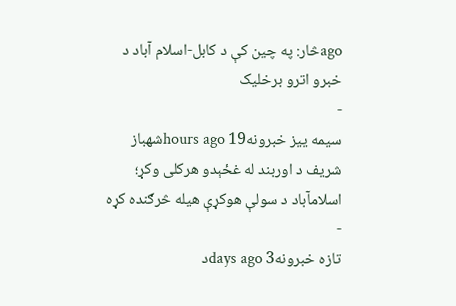agoڅار: په چین کې د کابل-اسلام آباد د خبرو اترو برخلیک
-
سیمه ییز خبرونه19 hours agoشهباز شریف د اوربند له غځېدو هرکلی وکړ؛ اسلامآباد د سولې هوکړې هیله څرګنده کړه
-
تازه خبرونه3 days agoد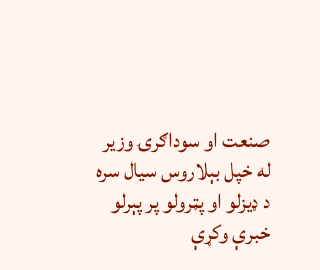صنعت او سوداګرۍ وزیر له خپل بېلاروس سیال سره د ډیزلو او پټرولو پر پېرلو خبرې وکړې